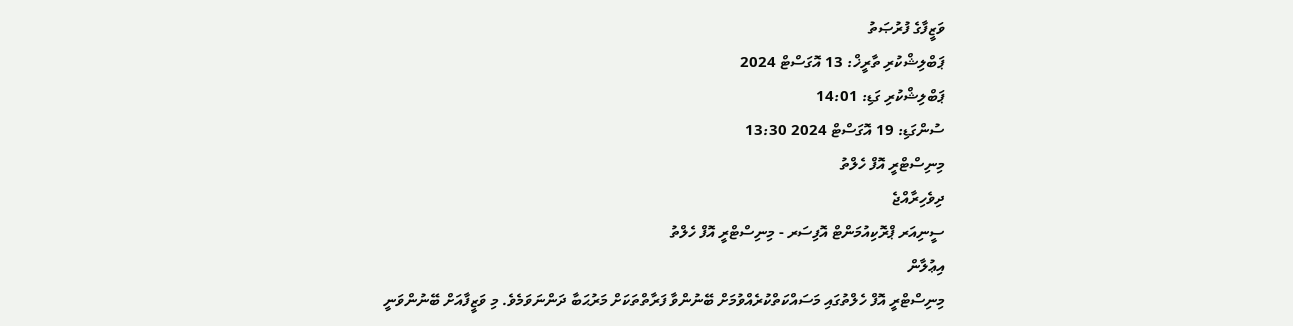ވަޒީފާގެ ފުރުޞަތު
ޕަބްލިޝްކުރި ތާރީޚް: 13 އޮގަސްޓް 2024
ޕަބްލިޝްކުރި ގަޑި: 14:01
ސުންގަޑި: 19 އޮގަސްޓް 2024 13:30
މިނިސްޓްރީ އޮފް ހެލްތު
ދިވެހިރާއްޖެ
ސީނިއަރ ޕްރޮކިއުމަންޓް އޮފިސަރ - މިނިސްޓްރީ އޮފް ހެލްތު
އިޢުލާން
މިނިސްޓްރީ އޮފް ހެލްތުގައި މަސައްކަތްކުރެއްވުމަށް ބޭނުންވާ ފަރާތްތަކަށް މަރުޙަބާ ދަންނަވަމެވެ. މި ވަޒީފާއަށް ބޭނުންވަނީ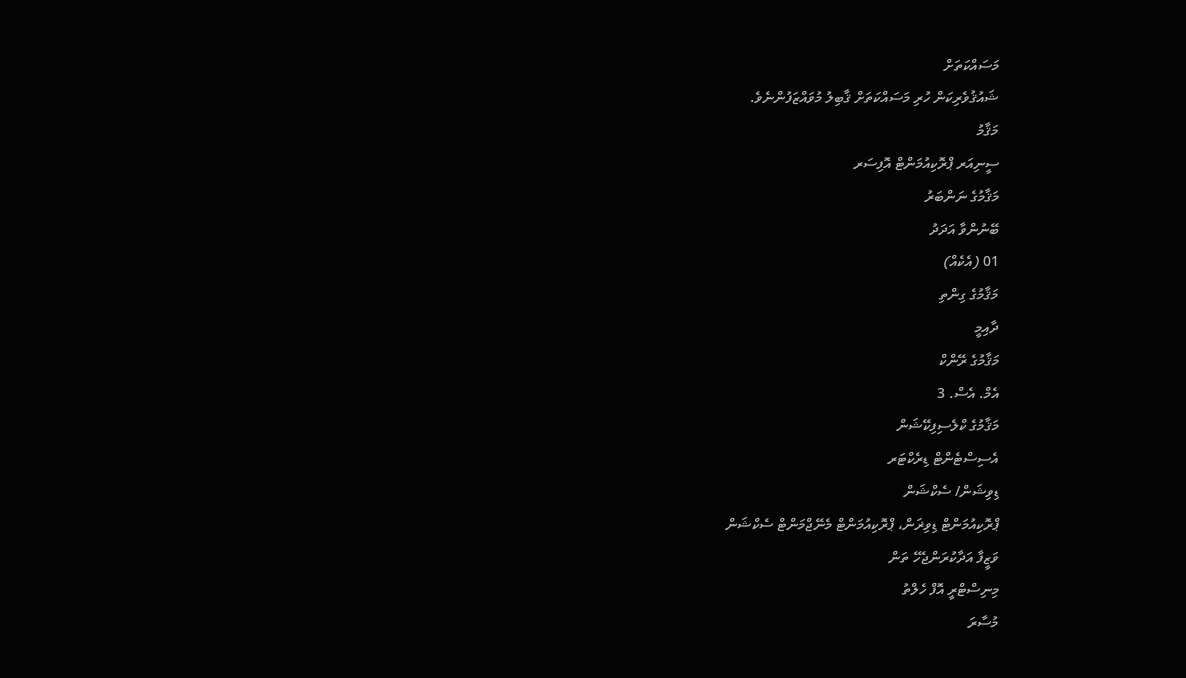މަސައްކަތަށް
ޝައުޤުވެރިކަން ހުރި މަސައްކަތަށް ޤާބިލު މުވައްޒަފުންނެވެ.
މަޤާމު
ސީނިއަރ ޕްރޮކިއުމަންޓް އޮފިސަރ
މަޤާމުގެ ނަންބަރު
ބޭނުންވާ އަދަދު
01 (އެކެއް)
މަޤާމުގެ ގިންތި
ދާއިމީ
މަޤާމުގެ ރޭންކް
އެމް. އެސް. 3
މަޤާމުގެ ކްލެސިފިކޭޝަން
އެސިސްޓެންޓް ޑިރެކްޓަރ
ޑިވިޝަން/ ސެކްޝަން
ޕްރޮކިއުމަންޓް ޑިވިޜަން، ޕްރޮކިއުމަންޓް މެނޭޖްމަންޓް ސެކްޝަން
ވަޒީފާ އަދާކުރަންޖެހޭ ތަން
މިނިސްޓްރީ އޮފް ހެލްތު
މުސާރަ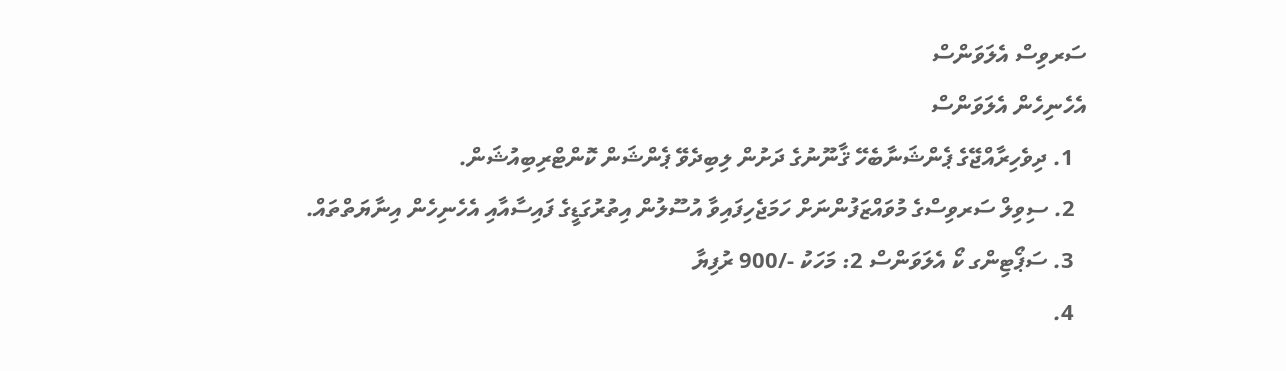ސަރވިސް އެލަވަންސް
އެހެނިހެން އެލަވަންސް
  1. ދިވެހިރާއްޖޭގެ ޕެންޝަނާބެހޭ ޤާނޫނުގެ ދަށުން ލިބިދެވޭ ޕެންޝަން ކޮންޓްރިބިއުޝަން.
  2. ސިވިލް ސަރވިސްގެ މުވައްޒަފުންނަށް ހަމަޖެހިފައިވާ އުސޫލުން އިތުރުގަޑީގެ ފައިސާއާއި އެހެނިހެން އިނާޔަތްތައް.
  3. ސަޕޯޓިންގ ކޯ އެލަވަންސް 2: މަހަކު -/900 ރުފިޔާ
  4.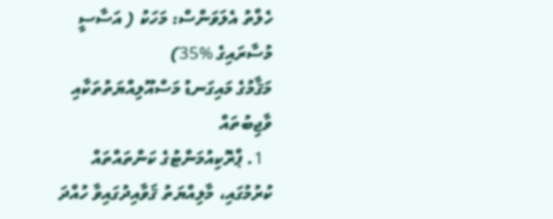ހެލްތު އެލަވަންސް: މަހަކު ( އަސާސީ މުސާރައިގެ %35)
މަޤާމުގެ މައިގަނޑު މަސްއޫލިއްޔަތުތަކާއި ވާޖިބުތައް
  1. ޕްރޮކިއުމަންޓުގެ ކަންތައްތައް ކުރުމުގައި، މާލިއްޔަތު ޤަވާއިދުގައިވާ ހުއްދަ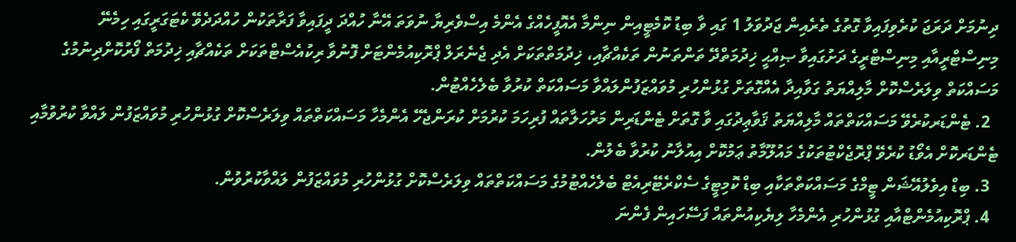ދިނުމަށް ދަރަޖަ ކުރެވިފައިވާ ގޮތުގެ ތެރެއިން ޖަދުވަލު 1 ގައި ވާ ބިޑު ކޮމެޓީއިން ނިންމާ އެއޮފީހެއްގެ އެންމެ އިސްވެރިޔާ ނުވަތަ އޭނާ ހުއްދަ ދީފައިވާ ފަރާތަކުން ހުއްދަދެވޭ ކެޓަގަރީގައި ހިމެނޭ މިނިސްޓްރީއާއި މިނިސްޓްރީގެ ދަށުގައިވާ ޞިއްޙީ ޚިދުމަތްދޭ ތަންތަނުން ތަކެއްޗާއި، ޚިދުމަތްތަކަށް އެދި ޖެނެރަލް ޕްރޮކިއުމެންޓަށް ފޮނުވާ ރިކުއެސްޓްތަކަށް ތަކެއްޗާއި ޚިދުމަތް ފޯރުކޮށްދިނުމުގެ މަސައްކަތް ވިލަރެސްކޮށް މާލިއްޔަތު ގަވާއިދާ އެއްގޮތަށް ގުޅުންހުރި މުވައްޒަފުންލައްވާ މަސައްކަތް ކުރުވާ ބެލެހެއްޓުން.
  2. ޓެންޑަރކުރެވޭ މަސައްކަތްތައް މާލިއްޔަތު ޤަވާޢިދުގައި ވާ ގޮތަށް ޓެންޑަރިން މަރުހަލާތައް ފުރިހަމަ ކުރުމަށް ކުރަންޖެހޭ އެންމެހާ މަސައްކަތްތައް ވިލަރެސްކޮށް ގުޅުންހުރި މުވައްޒަފުން ލައްވާ ކުރުވުމާއި ޓެންޑަރކޮށް އެވޯޑު ކުރެވޭ ޕްރޮޖެކްޓުތަކުގެ މައުލޫމާތު ޢަމުކޮށް އިއުލާނު ކުރުވާ ބެލުން.
  3. ބިޑް އިވެލުއޭޝަން ޓީމްގެ މަސައްކަތްތަކާއި ބިޑް ކޮމިޓީގެ ސެކްރެޓޭރިއެޓް ބެލެހެއްޓުމުގެ މަސައްކަތްތައް ވިލަރެސްކޮށް ގުޅުންހުރި މުވައްޒަފުން ލައްވާކުރުވުން.
  4. ޕްރޮކިއުމެންޓްއާއި ގުޅުންހުރި އެންމެހާ ލިޔެކިއުންތައް ފަސޭހައިން ފެންނަ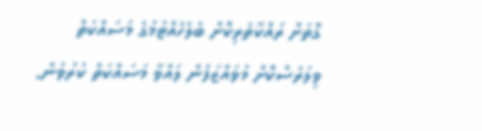ގޮތަށް ރައްކާތެރިކޮށް ބެލެހެއްޓުމުގެ މަސައްކަތް ވިލަރެސްކޮށް މުވައްޒަފުން ލައްވާ މަސައްކަތް ކުރުވުން.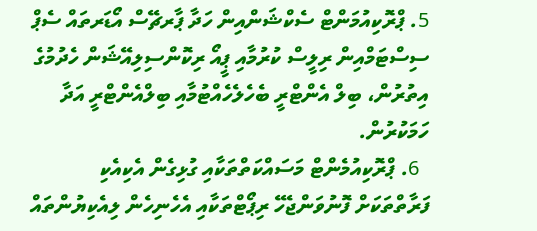5. ޕްރޮކިއުމަންޓް ސެކްޝަންއިން ހަދާ ޕާރޗޭސް އޯޑަރތައް ސެޕް ސިސްޓަމްއިން ރިލީސް ކުރުމާއި ޕީއޯ ރިކޮންސިލިއޭޝަން ހެދުމުގެ އިތުރުން، ބިލް އެންޓްރީ ބެހެލެހެއްޓުމާއި ބިލްއެންޓްރީ އަދާ ހަމަކުރުން.
  6. ޕްރޮކިއުމެންޓް މަސައްކަތްތަކާއި ގުޅިގެން އެކިއެކި ފަރާތްތަކަށް ފޮނުވަންޖެހޭ ރިޕޯޓްތަކާއި އެހެނިހެން ލިއެކިޔުންތައް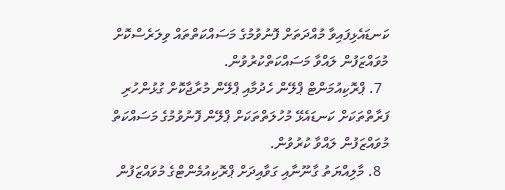ކަނޑައެޅިފައިވާ މުއްދަތަށް ފޮނުވުމުގެ މަސައްކަތްތައް ވިލަރެސްކޮށް މުވައްޒަފުން ލައްވާ މަސައްކަތްކުރުވުން.
  7. ޕްރޮކިއުމަންޓް ޕްލޭން ހެދުމާއި ޕްލޭން މުރާޖާކޮށް ގުޅުންހުރި ފަރާތްތަކަށް ކަނޑައެޅޭ މުހުލަތްތަކަށް ޕްލޭން ފޮނުވުމުގެ މަސައްކަތް މުވައްޒަފުން ލައްވާ ކުރުވުން.
  8. މާލިއްޔަތު ގާނޫނާއި ގަވާއިދަށް ޕްރޮކިއުމެންޓްގެ މުވައްޒަފުން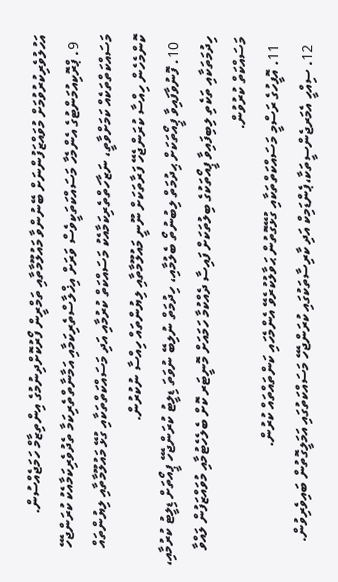އަހުލުވެރިކުރުވުމަށް މުވައްޒަފުންނަށް ބޭނުންވާ މައުލޫމާތާއި ތަމްރީން ފޯރުކޮށްދިނުމުގެ އިންތިޒާމް ހަމަޖެއްސުން.
  9. ޕްރޮކިއުމަންޓުގެ އެންމެހާ މަސައްކަތަކީވެސް ވަރަށް އިޚްލާސްތެރިކަމާއި އަމާނާތްތެރިކަމާ ތެދުވެރިކަމާއެކު ކުރަންޖެހޭ މަސައްކަތްތަކެއް ކަމަށްވާތީ، ނަޒާހަތްތެރިކަމާއެކު މަސައްކަތް ކުރުމާއި އަދި މަސައްކަތްތަކާއި ގުޅޭ މައުލޫމާތާއި ލިޔުންތައް ކޮންމެހެން ހިއްސާ ކުރަންޖެހޭ ފަރާތަކަށް ނޫނީ މައުލޫމާތާއި ލިޔުންތައް ހިއްސާ ނުކުރުން.
  10. ފޮނުވާފައިވާ ޕީއޯތަކަށް ޙިދުމަތް ލިބުނުތޯ ބެލުމާއި، ހިދުމަތް ނުލިބޭ ނުވަތަ ޑިލީޓު ކުރަންޖެހޭ ޕީއޯތަށް ޑިލީޓު ކުރުމާއި، ހިދުމަތަކާއި ތަކެތި ލިބިފައިވާ ޕީއޯތަކުގެ ބިލުތަކަށް ފައިސާ ދެއްކުމާ ހަމައަށް މޮނީޓަރ ކޮށް ބެލެހެޓުމާއި މުވައްޒަފުން ލައްވާ މަސައްކަތް ކުރުވުން.
  11. އޮފީހުގެ ރަސްމީ މަސައްކަތްތަކާއި ގުޅޭގޮތުން ޙަވާލުކުރެވޭ އެންމެހައި ކަންތައްތައް ކުރުން.
  12. ސިއްހީ އެމަރޖެންސީތަކާ،ޕެންޑަމިކް އަދި ކާރިސާތަކުގައި ކުރަންޖެހޭ މަސައްކަތުގައި އަމަލީގޮތުން ބައިވެރިވުން.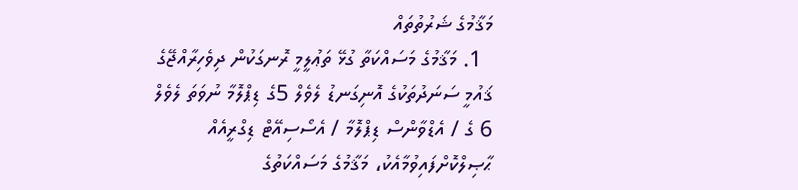މަޤާމުގެ ޝަރުތުތައް
  1. މަޤާމުގެ މަސައްކަތާ ގުޅޭ ތަޢުލީމީ ރޮނގަކުން ދިވެހިރާއްޖޭގެ ޤައުމީ ސަނަދުތަކުގެ އޮނިގަނޑު ލެވެލް 5ގެ ޑިޕްލޮމާ ނުވަތަ ލެވެލް 6 ގެ / އެޑްވާންސް ޑިޕްލޮމާ / އެސޯސިއޭޓް ޑިގްރީއެއް ޙާޞިލްކޮށްފައިވުމާއެކު، މަޤާމުގެ މަސައްކަތުގެ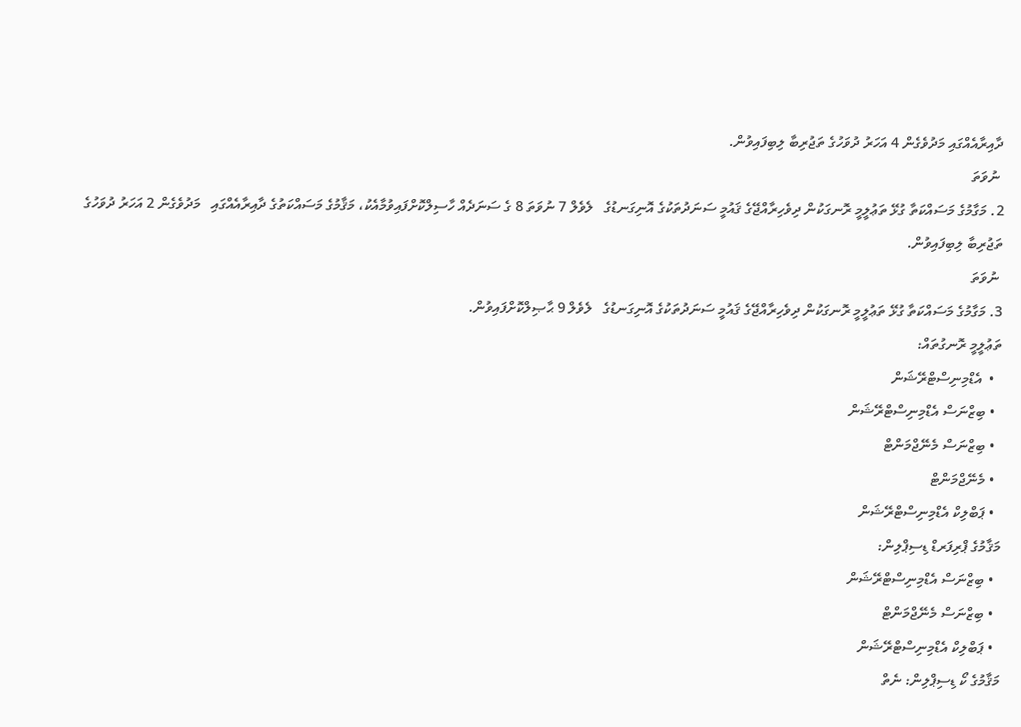ދާއިރާއެއްގައި މަދުވެގެން 4 އަހަރު ދުވަހުގެ ތަޖުރިބާ ލިބިފައިވުން.
 ނުވަތަ
2. މަގާމުގެ މަސައްކަތާ ގުޅޭ ތަޢުލީމީ ރޮނގަކުން ދިވެހިރާއްޖޭގެ ޤައުމީ ސަނަދުތަކުގެ އޮނިގަނޑުގެ   ލެވެލް 7 ނުވަތަ 8 ގެ ސަނަދެއް ހާސިލްކޮށްފައިވުމާއެކު، މަޤާމުގެ މަސައްކަތުގެ ދާއިރާއެއްގައި   މަދުވެގެން 2 އަހަރު ދުވަހުގެ ތަޖުރިބާ ލިބިފައިވުން.
 ނުވަތަ
3. މަގާމުގެ މަސައްކަތާ ގުޅޭ ތަޢުލީމީ ރޮނގަކުން ދިވެހިރާއްޖޭގެ ޤައުމީ ސަނަދުތަކުގެ އޮނިގަނޑުގެ   ލެވެލް 9 ޙާޞިލްކޮށްފައިވުން.
ތަޢުލީމީ ރޮނގުތައް:
  •  އެޑްމިނިސްޓްރޭޝަން
  • ބިޒްނަސް އެޑްމިނިސްޓްރޭޝަން
  • ބިޒްނަސް މެނޭޖްމަންޓް
  • މެނޭޖްމަންޓް
  • ޕަބްލިކް އެޑްމިނިސްޓްރޭޝަން
މަޤާމުގެ ޕްރިފަރޑް ޑިސިޕްލިން:
  • ބިޒްނަސް އެޑްމިނިސްޓްރޭޝަން
  • ބިޒްނަސް މެނޭޖްމަންޓް
  • ޕަބްލިކް އެޑްމިނިސްޓްރޭޝަން
މަޤާމުގެ ކޯ ޑިސިޕްލިން: ނެތް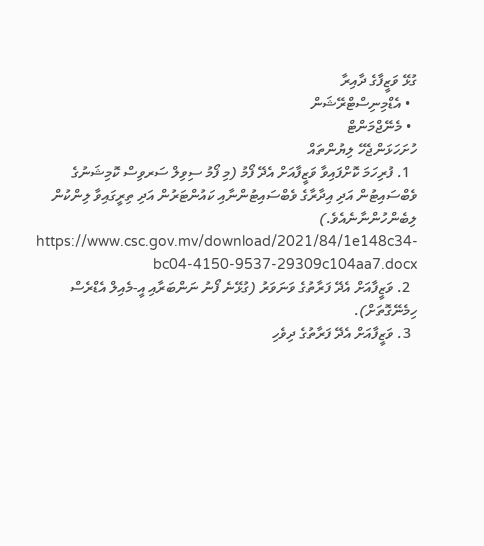ގުޅޭ ވަޒީފާގެ ދާއިރާ
  • އެޑްމިނިސްޓްރޭޝަން
  • މެނޭޖްމަންޓް
ހުށަހަޅަންޖެހޭ ލިޔުންތައް
  1. ފުރިހަމަ ކޮށްފައިވާ ވަޒީފާއަށް އެދޭ ފޯމު (މި ފޯމު ސިވިލް ސަރވިސް ކޮމިޝަނުގެ ވެބްސައިޓުން އަދި އިދާރާގެ ވެބްސައިޓުންނާއި ކައުންޓަރުން އަދި ތިރީގައިވާ ލިންކުން ލިބެންހުންނާނެއެވެ.)  https://www.csc.gov.mv/download/2021/84/1e148c34-bc04-4150-9537-29309c104aa7.docx
  2. ވަޒީފާއަށް އެދޭ ފަރާތުގެ ވަނަވަރު (ގުޅޭނެ ފޯނު ނަންބަރާއި އީ-މެއިލް އެޑްރެސް ހިމެނޭގޮތަށް).
  3. ވަޒީފާއަށް އެދޭ ފަރާތުގެ ދިވެހި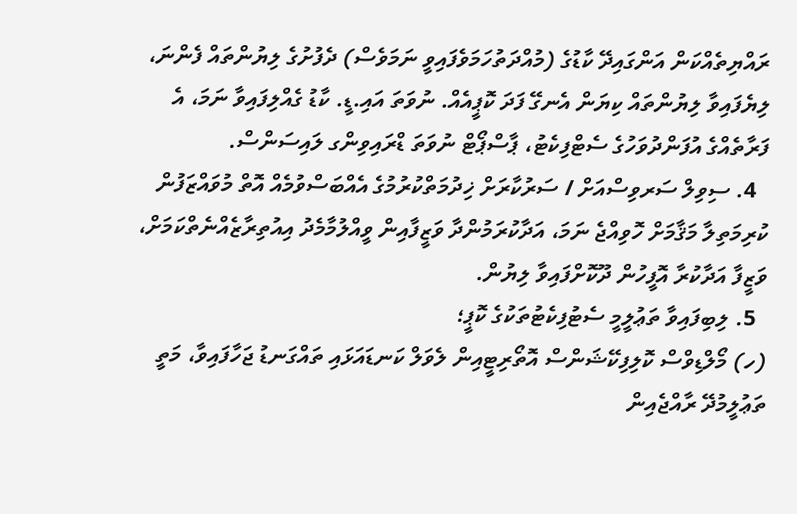ރައްޔިތެއްކަން އަންގައިދޭ ކާޑުގެ (މުއްދަތުހަމަވެފައިވީ ނަމަވެސް) ދެފުށުގެ ލިޔުންތައް ފެންނަ، ލިޔެފައިވާ ލިޔުންތައް ކިޔަން އެނގޭ ފަދަ ކޮޕީއެއް. ނުވަތަ އައި.ޑީ. ކާޑު ގެއްލިފައިވާ ނަމަ، އެ ފަރާތެއްގެ އުފަންދުވަހުގެ ސެޓްފިކެޓު، ޕާސްޕޯޓް ނުވަތަ ޑްރައިވިންގ ލައިސަންސް.
  4. ސިވިލް ސަރވިސްއަށް / ސަރުކާރަށް ޚިދުމަތްކުރުމުގެ އެއްބަސްވުމެއް އޮތް މުވައްޒަފުން ކުރިމަތިލާ މަޤާމަށް ހޮވިއްޖެ ނަމަ، އަދާކުރަމުންދާ ވަޒީފާއިން ވީއްލުމާމެދު އިއުތިރާޒެއްނެތްކަމަށް، ވަޒީފާ އަދާކުރާ އޮފީހުން ދޫކޮށްފައިވާ ލިޔުން.
  5. ލިބިފައިވާ ތަޢުލީމީ ސެޓުފިކެޓުތަކުގެ ކޮޕީ؛
(ހ) މޯލްޑިވްސް ކޮލިފިކޭޝަންސް އޮތޯރިޓީއިން ލެވަލް ކަނޑައަޅައި ތައްގަނޑު ޖަހާފައިވާ، މަތީ ތަޢުލީމުދޭ ރާއްޖެއިން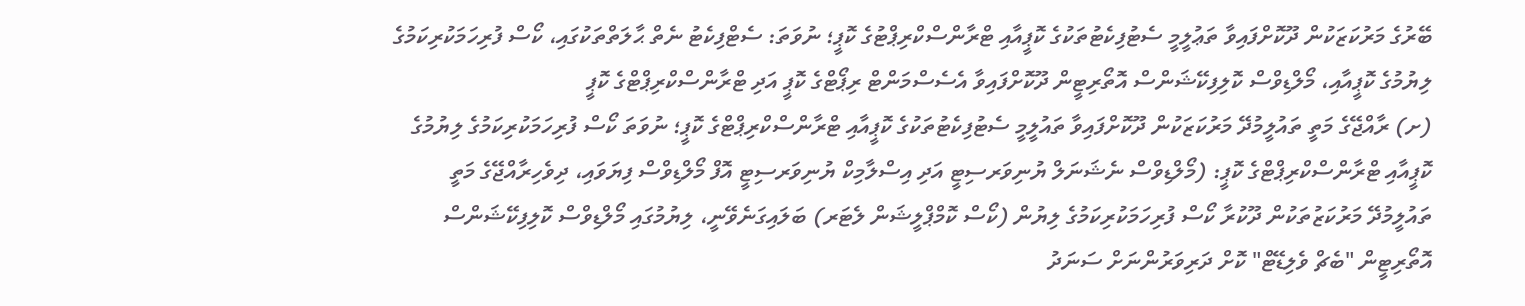ބޭރުގެ މަރުކަޒަކުން ދޫކޮށްފައިވާ ތަޢުލީމީ ސެޓުފިކެޓުތަކުގެ ކޮޕީއާއި ޓްރާންސްކްރިޕްޓުގެ ކޮޕީ؛ ނުވަތަ: ސެޓްފިކެޓު ނެތް ޙާލަތްތަކުގައި، ކޯސް ފުރިހަމަކުރިކަމުގެ ލިޔުމުގެ ކޮޕީއާއި، މޯލްޑިވްސް ކޮލިފިކޭޝަންސް އޮތޯރިޓީން ދޫކޮށްފައިވާ އެސެސްމަންޓް ރިޕޯޓްގެ ކޮޕީ އަދި ޓްރާންސްކްރިޕްޓްގެ ކޮޕީ
(ށ) ރާއްޖޭގެ މަތީ ތައުލީމުދޭ މަރުކަޒަކުން ދޫކޮށްފައިވާ ތައުލީމީ ސެޓުފިކެޓުތަކުގެ ކޮޕީއާއި ޓްރާންސްކްރިޕްޓްގެ ކޮޕީ؛ ނުވަތަ ކޯސް ފުރިހަމަކުރިކަމުގެ ލިޔުމުގެ ކޮޕީއާއި ޓްރާންސްކްރިޕްޓްގެ ކޮޕީ: (މޯލްޑިވްސް ނެޝަނަލް ޔުނިވަރސިޓީ އަދި އިސްލާމިކް ޔުނިވަރސިޓީ އޮފް މޯލްޑިވްސް ފިޔަވައި، ދިވެހިރާއްޖޭގެ މަތީ ތައުލީމުދޭ މަރުކަޒުތަކުން ދޫކުރާ ކޯސް ފުރިހަމަކުރިކަމުގެ ލިޔުން (ކޯސް ކޮމްޕްލީޝަން ލެޓަރ) ބަލައިގަނެވޭނީ، ލިޔުމުގައި މޯލްޑިވްސް ކޮލިފިކޭޝަންސް އޮތޯރިޓީން "ބެޗް ވެލިޑޭޓް" ކޮށް ދަރިވަރުންނަށް ސަނަދު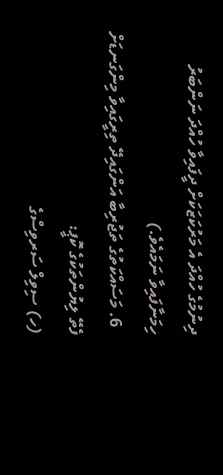ދިނުމުގެ ހުއްދަ އެ މަރުކަޒަކަށް ދީފައިވާ ހުއްދަ ނަންބަރު ހިމަނާފައިވާ ނަމައެވެ.)
  6. މަސައްކަތުގެ ތަޖުރިބާ އަންގައިދޭ ތިރީގައިވާ މިންގަނޑަށް ފެތޭ ލިޔުންތަކުގެ ކޮޕީ:
(ހ) ސިވިލް ސަރވިސްގެ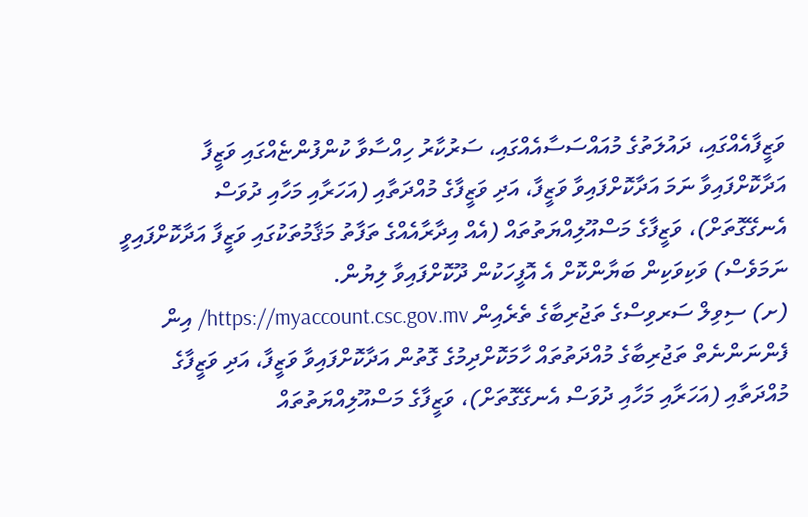ވަޒީފާއެއްގައި، ދައުލަތުގެ މުއައްސަސާއެއްގައި، ސަރުކާރު ހިއްސާވާ ކުންފުންޏެއްގައި ވަޒީފާ އަދާކޮށްފައިވާ ނަމަ އަދާކޮށްފައިވާ ވަޒީފާ، އަދި ވަޒީފާގެ މުއްދަތާއި (އަހަރާއި މަހާއި ދުވަސް އެނގޭގޮތަށް)، ވަޒީފާގެ މަސްއޫލިއްޔަތުތައް (އެއް އިދާރާއެއްގެ ތަފާތު މަޤާމުތަކުގައި ވަޒީފާ އަދާކޮށްފައިވީ ނަމަވެސް) ވަކިވަކިން ބަޔާންކޮށް އެ އޮފީހަކުން ދޫކޮށްފައިވާ ލިޔުން.
(ށ) ސިވިލް ސަރވިސްގެ ތަޖުރިބާގެ ތެރެއިން https://myaccount.csc.gov.mv/ އިން ފެންނަންނެތް ތަޖުރިބާގެ މުއްދަތުތައް ހާމަކޮށްދިމުގެ ގޮތުން އަދާކޮށްފައިވާ ވަޒީފާ، އަދި ވަޒީފާގެ މުއްދަތާއި (އަހަރާއި މަހާއި ދުވަސް އެނގޭގޮތަށް)، ވަޒީފާގެ މަސްއޫލިއްޔަތުތައް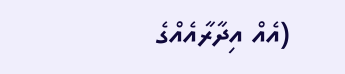(އެއް އިދާރާއެއްގެ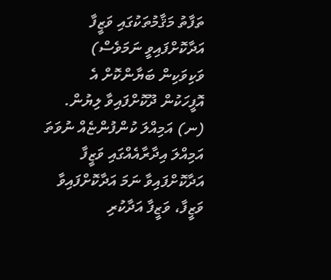ތަފާތު މަޤާމުތަކުގައި ވަޒީފާ އަދާކޮށްފައިވީ ނަމަވެސް) ވަކިވަކިން ބަޔާންކޮށް އެ އޮފީހަކުން ދޫކޮށްފައިވާ ލިޔުން.
(ނ) އަމިއްލަ ކުންފުންޏެއް ނުވަތަ އަމިއްލަ އިދާރާއެއްގައި ވަޒީފާ އަދާކޮށްފައިވާ ނަމަ އަދާކޮށްފައިވާ ވަޒީފާ، ވަޒީފާ އަދާކުރި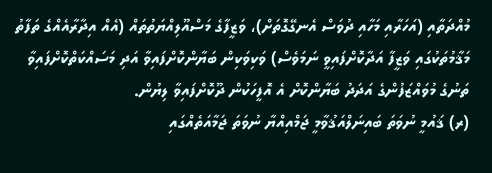މުއްދަތާއި (އަހަރާއި މަހާއި ދުވަސް އެނގޭގޮތަށް)، ވަޒީފާގެ މަސްއޫލިއްޔަތުތައް (އެއް އިދާރާއެއްގެ ތަފާތު މަޤާމުތަކުގައި ވަޒީފާ އަދާކޮށްފައިވީ ނަމަވެސް) ވަކިވަކިން ބަޔާންކޮށްފައިވާ އަދި މަސައްކަތްކޮށްފައިވާ ތަނުގެ މުވައްޒަފުންގެ އަދަދު ބަޔާންކޮށް އެ އޮފީހަކުން ދޫކޮށްފައިވާ ލިޔުން.
(ރ) ޤައުމީ ނުވަތަ ބައިނަލްއަޤުވާމީ ޖަމްއިއްޔާ ނުވަތަ ޖަމާއަތެއްގައި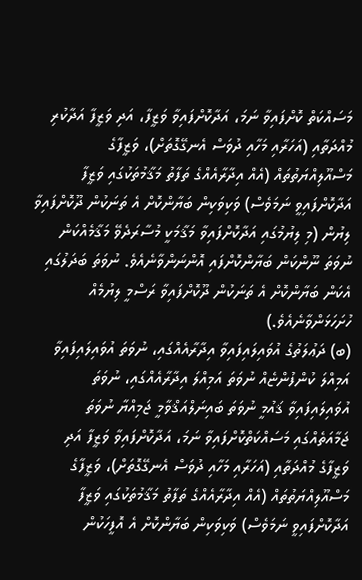މަސައްކަތް ކޮށްފައިވާ ނަމަ، އަދާކޮށްފައިވާ ވަޒީފާ، އަދި ވަޒީފާ އަދާކުރި މުއްދަތާއި (އަހަރާއި މަހާއި ދުވަސް އެނގޭގޮތަށް)، ވަޒީފާގެ މަސްއޫލިއްޔަތުތައް (އެއް އިދާރާއެއްގެ ތަފާތު މަޤާމުތަކުގައި ވަޒީފާ އަދާކޮށްފައިވީ ނަމަވެސް) ވަކިވަކިން ބަޔާންކޮށް އެ ތަނަކުން ދޫކޮށްފައިވާ ލިޔުން (މި ލިޔުމުގައި އަދާކޮށްފައިވާ މަޤާމަކީ މުސާރަދެވޭ މަޤާމެއްކަން ނުވަތަ ނޫންކަން ބަޔާންކޮށްފައި އޮންނަންވާނެއެވެ. ނުވަތަ ބަދަލުގައި އެކަން ބަޔާންކޮށް އެ ތަނަކުން ދޫކޮށްފައިވާ ރަސްމީ ލިޔުމެއް ހުށަހަޅަންވާނެއެވެ.)
(ބ) ދަޢުލަތުގެ އުވައިލައިފައިވާ އިދާރާއެއްގައި، ނުވަތަ އުވައިލައިފައިވާ އަމިއްލަ ކުންފުންޏެއް ނުވަތަ އަމިއްލަ އިދާރާއެއްގައި، ނުވަތަ އުވައިލައިފައިވާ ޤައުމީ ނުވަތަ ބައިނަލްއަޤްވާމީ ޖަމިއްޔާ ނުވަތަ ޖަމާއަތެއްގައި މަސައްކަތްކޮށްފައިވާ ނަމަ، އަދާކޮށްފައިވާ ވަޒީފާ އަދި ވަޒީފާގެ މުއްދަތާއި (އަހަރާއި މަހާއި ދުވަސް އެނގޭގޮތަށް)، ވަޒީފާގެ މަސްއޫލިއްޔަތުތައް (އެއް އިދާރާއެއްގެ ތަފާތު މަޤާމުތަކުގައި ވަޒީފާ އަދާކޮށްފައިވީ ނަމަވެސް) ވަކިވަކިން ބަޔާންކޮށް އެ އޮފީހަކުން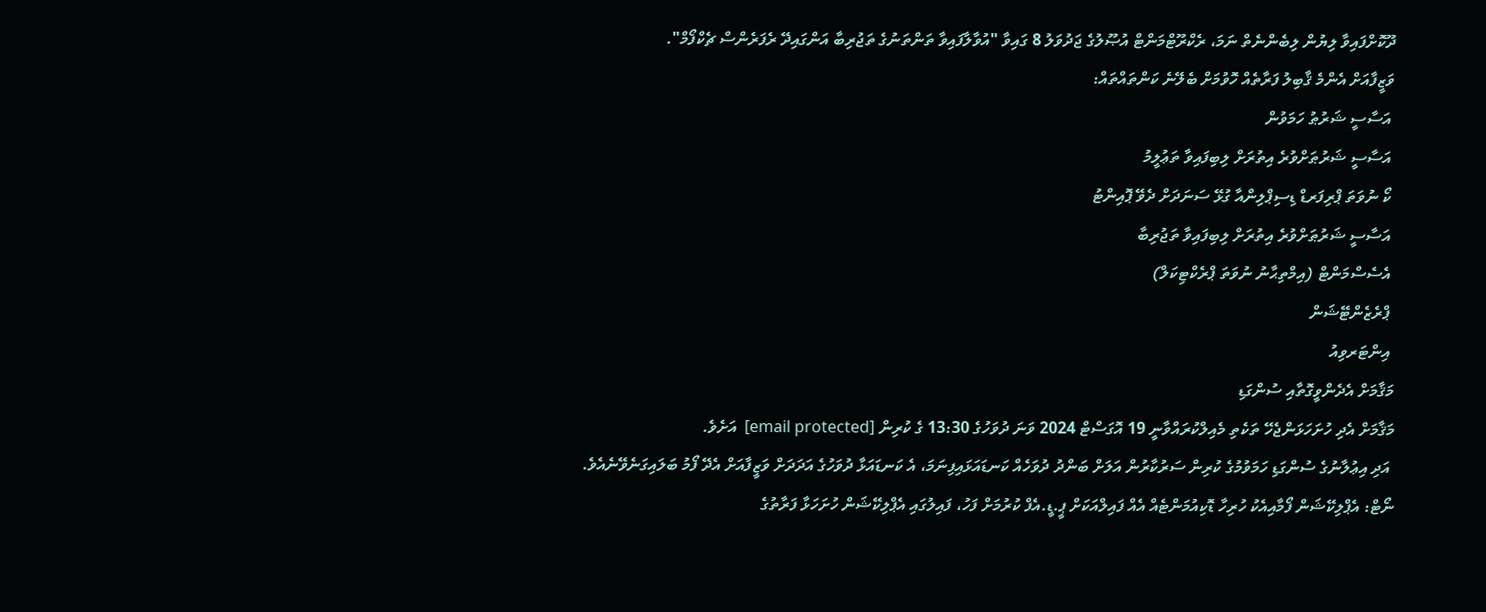ދޫކޮށްފައިވާ ލިޔުން ލިބެންނެތް ނަމަ، ރެކްރޫޓްމަންޓް އުޞޫލުގެ ޖަދުވަލު 8 ގައިވާ "އުވާލާފައިވާ ތަންތަނުގެ ތަޖުރިބާ އަންގައިދޭ ރެފަރެންސް ޗެކްފޯމް".
ވަޒީފާއަށް އެންމެ ޤާބިލު ފަރާތެއް ހޮވުމަށް ބެލޭނެ ކަންތައްތައް:
 އަސާސީ ޝަރުޠު ހަމަވުން
 އަސާސީ ޝަރުޠަށްވުރެ އިތުރަށް ލިބިފައިވާ ތަޢުލީމު
 ކޯ ނުވަތަ ޕްރިފަރޑް ޑިސިޕްލިންއާ ގުޅޭ ސަނަދަށް ދެވޭ ޕޮއިންޓު
 އަސާސީ ޝަރުޠަށްވުރެ އިތުރަށް ލިބިފައިވާ ތަޖުރިބާ
 އެސެސްމަންޓް (އިމްތިޙާނު ނުވަތަ ޕްރެކްޓިކަލް)
 ޕްރެޒެންޓޭޝަން
 އިންޓަރވިއު
މަޤާމަށް އެދެންވީގޮތާއި ސުންގަޑި
މަޤާމަށް އެދި ހުށަހަޅަންޖެހޭ ތަކެތި މެއިލްކުރައްވާނީ 19 އޮގަސްޓް 2024 ވަނަ ދުވަހުގެ 13:30 ގެ ކުރިން [email protected]  އަށެވެ.
 އަދި އިޢުލާނުގެ ސުންގަޑި ހަމަވުމުގެ ކުރިން ސަރުކާރުން އަލަށް ބަންދު ދުވަހެއް ކަނޑައަޅައިފިނަމަ، އެ ކަނޑައަޅާ ދުވަހުގެ އަދަދަށް ވަޒީފާއަށް އެދޭ ފޯމު ބަލައިގަނެވޭނެއެވެ.
ނޯޓް: އެޕްލިކޭޝަން ފޯމާއިއެކު ހުރިހާ ޑޮކިއުމަންޓެއް އެއް ފައިލްއަކަށް ޕީ.ޑީ.އެފް ކުރުމަށް ފަހު، ފައިލުގައި އެޕްލިކޭޝަން ހުށަހަޅާ ފަރާތުގެ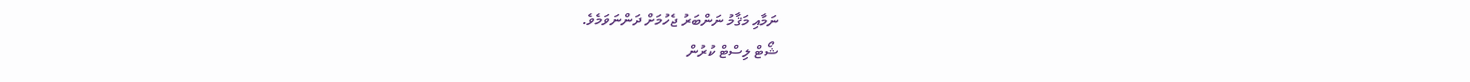ނަމާއި މަޤާމު ނަންބަރު ޖެހުމަށް ދަންނަވަމެވެ.
ޝޯޓް ލިސްޓް ކުރުން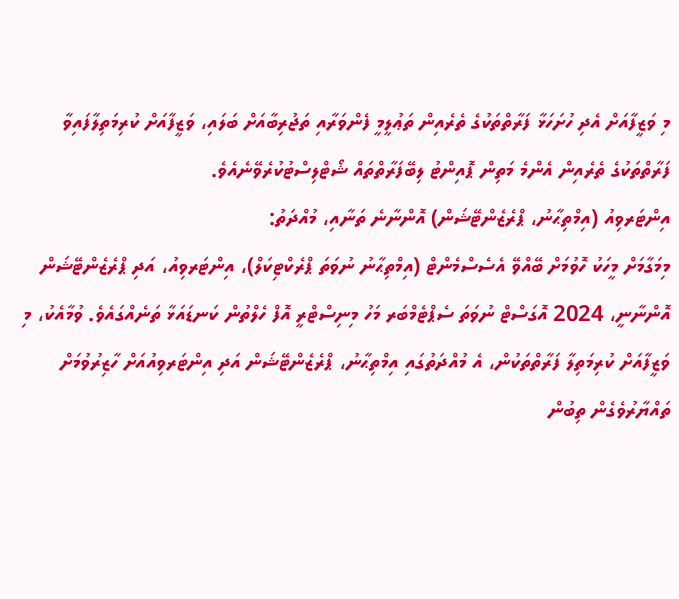މި ވަޒީފާއަށް އެދި ހުށަހަޅާ ފަރާތްތަކުގެ ތެރެއިން ތަޢުލީމީ ފެންވަރާއި ތަޖުރިބާއަށް ބަލައި، ވަޒީފާއަށް ކުރިމަތިލާފައިވާ ފަރާތްތަކުގެ ތެރެއިން އެންމެ މަތިން ޕޮއިންޓު ލިބޭފަރާތްތައް ޝޯޓްލިސްޓުކުރެވޭނެއެވެ.
އިންޓަރވިއު (އިމްތިޙާނު، ޕްރެޒެންޓޭޝަން) އޮންނާނެ ތަނާއި، މުއްދަތު:
މިމަގާމަށް މީހަކު ހޮވުމަށް ބޭއްވޭ އެސެސްމެންޓް (އިމްތިޙާނު ނުވަތަ ޕްރެކްޓިކަލް)، އިންޓަރވިއު، އަދި ޕްރެޒެންޓޭޝަން އޮންނާނީ، 2024 އޮގަސްޓް ނުވަތަ ސެޕްޓެމްބަރ މަހު މިނިސްޓްރީ އޮފް ހެލްތުން ކަނޑައަޅާ ތަނެއްގައެވެ. ވުމާއެކު، މި ވަޒީފާއަށް ކުރިމަތިލާ ފަރާތްތަކުން، އެ މުއްދަތުގައި އިމްތިޙާނު، ޕްރެޒެންޓޭޝަން އަދި އިންޓަރވިއުއަށް ހާޒިރުވުމަށް ތައްޔާރުވެގެން ތިބުން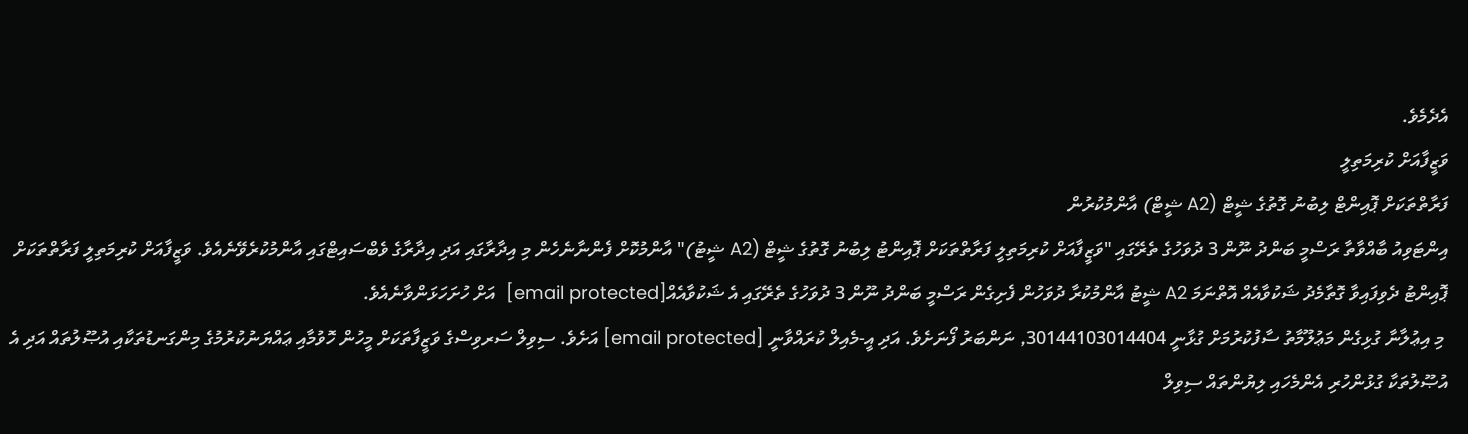އެދެމެވެ.
ވަޒީފާއަށް ކުރިމަތިލީ
ފަރާތްތަކަށް ޕޮއިންޓް ލިބުނު ގޮތުގެ ޝީޓް (A2 ޝީޓް) އާންމުކުރުން
އިންޓަވިއު ބާއްވާތާ ރަސްމީ ބަންދު ނޫން 3 ދުވަހުގެ ތެރޭގައި "ވަޒީފާއަށް ކުރިމަތިލީ ފަރާތްތަކަށް ޕޮއިންޓު ލިބުނު ގޮތުގެ ޝީޓް (A2 ޝީޓު)" އާންމުކޮށް ފެންނާނެހެން މި އިދާރާގައި އަދި އިދާރާގެ ވެބްސައިޓްގައި އާންމުކުރެވޭނެއެވެ. ވަޒީފާއަށް ކުރިމަތިލީ ފަރާތްތަކަށް ޕޮއިންޓު ދެވިފައިވާ ގޮތާމެދު ޝަކުވާއެއް އޮތްނަމަ A2 ޝީޓު އާންމުކުރާ ދުވަހުން ފެށިގެން ރަސްމީ ބަންދު ނޫން 3 ދުވަހުގެ ތެރޭގައި އެ ޝަކުވާއެއް[email protected]  އަށް ހުށަހަޅަންވާނެއެވެ.
 މި އިޢުލާނާ ގުޅިގެން މަޢުލޫމާތު ސާފުކުރުމަށް ގުޅާނީ 30144103014404, ނަންބަރު ފޯނަށެވެ. އަދި އީ-މެއިލް ކުރައްވާނީ [email protected] އަށެވެ. ސިވިލް ސަރވިސްގެ ވަޒީފާތަކަށް މީހުން ހޮވުމާއި ޢައްޔަނުކުރުމުގެ މިންގަނޑުތަކާއި އުޞޫލުތައް އަދި އެ އުޞޫލުތަކާ ގުޅުންހުރި އެންމެހައި ލިޔުންތައް ސިވިލް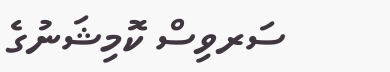ސަރވިސް ކޮމިޝަނުގެ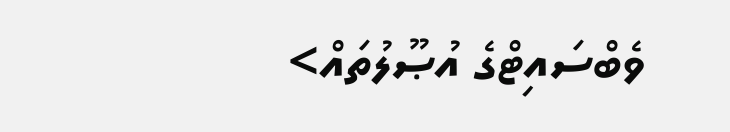ވެބްސައިޓްގެ އުޞޫލުތައް>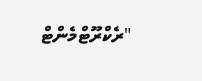"ރެކްރޫޓްމެންޓް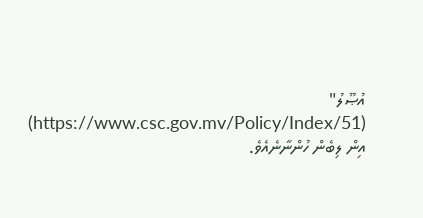އުޞޫލު" (https://www.csc.gov.mv/Policy/Index/51) އިން ލިބެން ހުންނާނެއެވެ.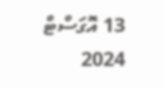13 އޮގަސްޓް 2024